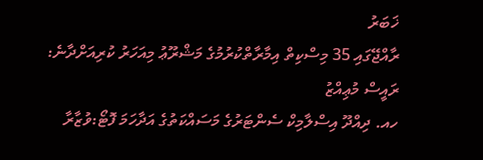ޚަބަރު
ރާއްޖޭގައި 35 މިސްކިތް އިމާރާތްކުރުމުގެ މަޝްރޫޢު މިއަހަރު ކުރިއަށްދާނެ: ރައީސް މުޢިއްޒު
ހއ. ދިއްދޫ އިސްލާމިކް ސެންޓަރުގެ މަސައްކަތުގެ އަދާހަމަ ފޮޓޯ:ވުޒާރާ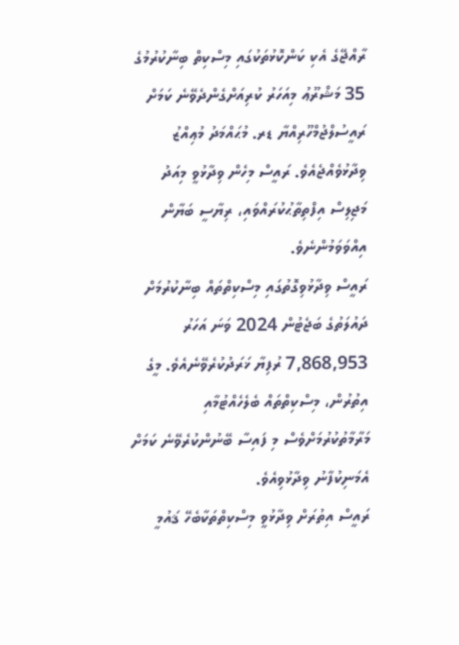ރާއްޖޭގެ އެކި ކަންކޮޅުތަކުގައި މިސްކިތް ބިނާކުރުމުގެ 35 މަޝްރޫޢު މިއަހަރު ކުރިއަށްގެންދެވޭނެ ކަމަށް ރައީސުލްޖުމްހޫރިއްޔާ ޑރ. މުޙައްމަދު މުޢިއްޒު ވިދާޅުވެއްޖެއެވެ. ރައީސް މިހެން ވިދާޅުވީ މިއަދު މަޖިލިސް އިފްތިތާޙުކުރައްވައި، ރިޔާސީ ބަޔާން އިއްވަވަމުންނެވެ.
ރައީސް ވިދާޅުވިގޮތުގައި މިސްކިތްތައް ބިނާކުރުމަށް ދައުލަތުގެ ބަޖެޓުން 2024 ވަނަ އަހަރު 7,868,953 ރުފިޔާ ޚަރަދުކުރެވޭނެއެވެ. މީގެ އިތުރުން، މިސްކިތްތައް ބެލެހެއްޓުމާއި މަރާމާތުކުރުމަށްވެސް މި ފައިސާ ބޭނުންކުރެވޭނެ ކަމަށް އެމަނިކުފާނު ވިދާޅުވިއެވެ.
ރައީސް އިތުރަށް ވިދާޅުވީ މިސްކިތްތަކާބެހޭ ޤައުމީ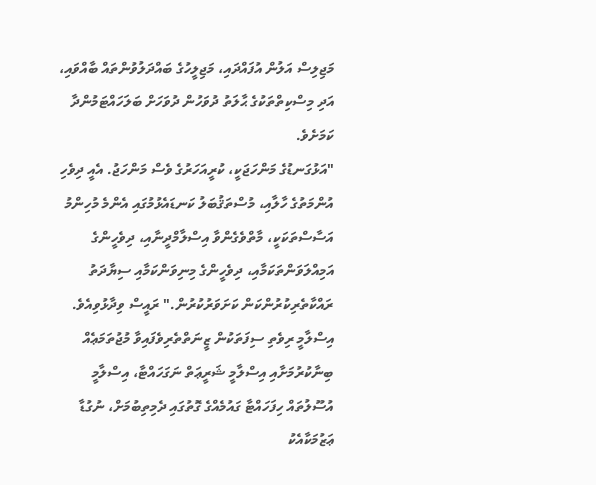މަޖިލިސް އަލުން އުފައްދައި، މަޖިލީހުގެ ބައްދަލުވުންތައް ބާއްވައި، އަދި މިސްކިތްތަކުގެ ޙާލަތު ދުވަހުން ދުވަހަށް ބަލަހައްޓަމުންދާ ކަމަށެވެ.
"އަޅުގަނޑުގެ މަންހަޖަކީ، ކުރީއަހަރުގެ ވެސް މަންހަޖު. އެއީ ދިވެހި އުންމަތުގެ ހާލާއި، މުސްތަޤުބަލު ކަނޑައެޅުމުގައި އެންމެ މުހިންމު އަސާސްތަކަކީ، މާތްވެގެންވާ އިސްލާމްދީނާއި، ދިވެހީންގެ އަމިއްލަވަންތަކަމާއި، ދިވެހީންގެ މިނިވަންކަމާއި ސިޔާދަތު ރައްކާތެރިކުރުންކަން ކަށަވަރުކުރުން." ރައީސް ވިދާޅުވިއެވެ.
އިސްލާމީ ރިވެތި ސިފަތަކުން ޒީނަތްތެރިވެފައިވާ މުޖުތަމަޢެއް ބިނާކުރުމަށާއި އިސްލާމީ ޝަރީޢަތް ނަގަހައްޓާ، އިސްލާމީ އުސޫލުތައް ހިފަހައްޓާ ގައުމެއްގެ ގޮތުގައި ދެމިތިބުމަށް، ނުގުޑާ ޢަޒުމަކާއެކު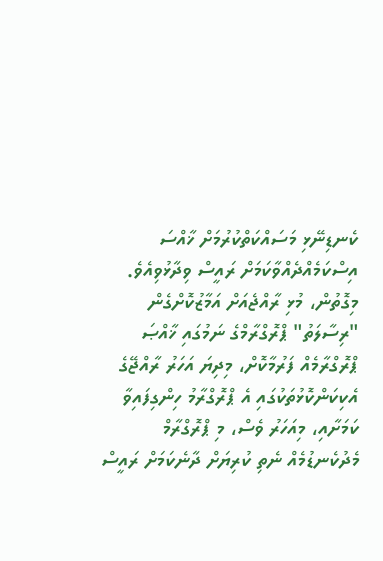ކެނޑިނޭޅި މަސައްކަތްކުރުމަށް ޚާއްސަ އިސްކަމެއްދެއްވާކަމަށް ރައީސް ވިދާޅުވިއެވެ.
މިގޮތުން، މުޅި ރާއްޖެއަށް އަމާޒުކޮށްގެން "ރިސާލަތު" ޕްރޮގްރާމްގެ ނަމުގައި ޚާއްޞަ ޕްރޮގްރާމެއް ފަރުމާކޮށް، މިދިޔަ އަހަރު ރާއްޖޭގެ އެކިކަންކޮޅުތަކުގައި އެ ޕްރޮގްރާމު ހިންގިފައިވާ ކަމަށާއި، މިއަހަރު ވެސް، މި ޕްރޮގްރާމް މެދުކެނޑުމެއް ނެތި ކުރިޔަށް ދާނެކަމަށް ރައީސް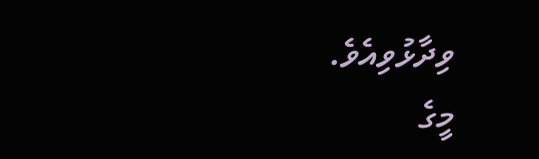ވިދާޅުވިއެވެ.
މީގެ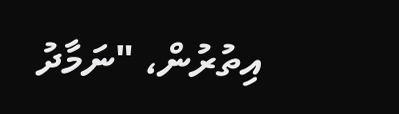އިތުރުން، "ނަމާދު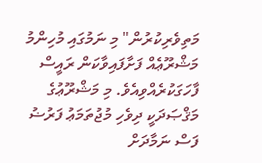މަތިވެރިކުރުން" މި ނަމުގައި މުހިންމު މަޝްރޫޢެއް ފަށާފައިވާކަން ރައީސް ފާހަގަކުރެއްވިއެވެ. މި މަޝްރޫޢުގެ މަޤްޞަދަކީ ދިވެހި މުޖުތަމަޢު ފަރުޟު ފަސް ނަމާދަށް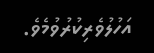އަހުލުވެރިކުރުވުމެވެ.